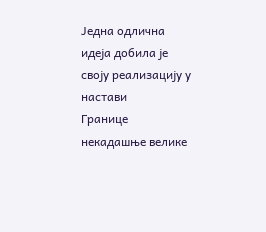Једна одлична идеја добила је своју реализацију у настави
Границе некадашње велике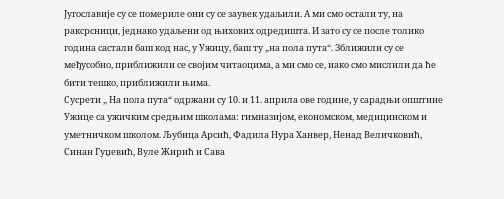Југославије су се помериле они су се заувек удаљили. А ми смо остали ту, на раксрсници, једнако удаљени од њихових одредишта. И зато су се после толико година састали баш код нас, у Ужицу, баш ту „на пола пута“. Зближили су се међусобно, приближили се својим читаоцима, а ми смо се, иако смо мислили да ће бити тешко, приближили њима.
Сусрети „ На пола пута“ одржани су 10. и 11. априла ове године, у сарадњи општине Ужице са ужичким средњим школама: гимназијом, економском, медицинском и уметничком школом. Љубица Арсић, Фадила Нура Ханвер, Ненад Величковић, Синан Гуџевић, Вуле Жирић и Сава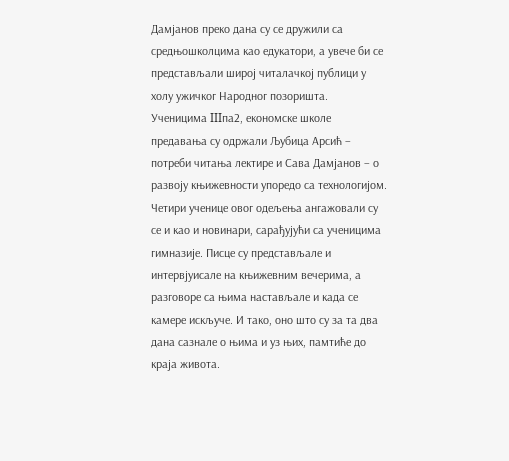Дамјанов преко дана су се дружили са средњошколцима као едукатори, а увече би се представљали широј читалачкој публици у холу ужичког Народног позоришта.
Ученицима IIIпа2, економске школе предавања су одржали Љубица Арсић – потреби читања лектире и Сава Дамјанов – о развоју књижевности упоредо са технологијом.
Четири ученице овог одељења ангажовали су се и као и новинари, сарађујући са ученицима гимназије. Писце су представљале и интервјуисале на књижевним вечерима, а разговоре са њима настављале и када се камере искључе. И тако, оно што су за та два дана сазнале о њима и уз њих, памтиће до краја живота.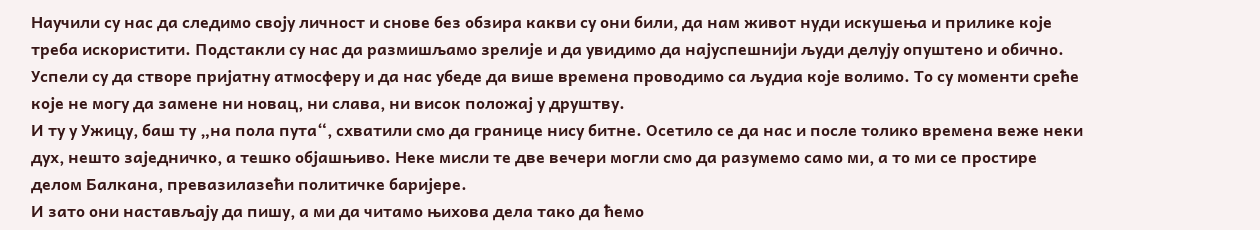Научили су нас да следимо своју личност и снове без обзира какви су они били, да нам живот нуди искушења и прилике које треба искористити. Подстакли су нас да размишљамо зрелије и да увидимо да најуспешнији људи делују опуштено и обично. Успели су да створе пријатну атмосферу и да нас убеде да више времена проводимо са људиа које волимо. То су моменти среће које не могу да замене ни новац, ни слава, ни висок положај у друштву.
И ту у Ужицу, баш ту „на пола пута“, схватили смо да границе нису битне. Осетило се да нас и после толико времена веже неки дух, нешто заједничко, а тешко објашњиво. Неке мисли те две вечери могли смо да разумемо само ми, а то ми се простире делом Балкана, превазилазећи политичке баријере.
И зато они настављају да пишу, а ми да читамо њихова дела тако да ћемо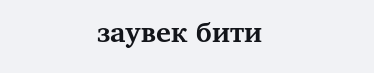заувек бити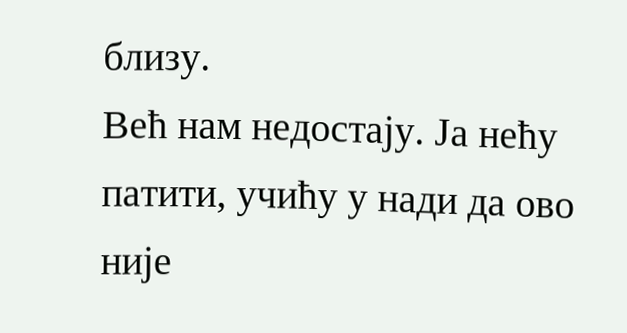близу.
Већ нам недостају. Ја нећу патити, учићу у нади да ово није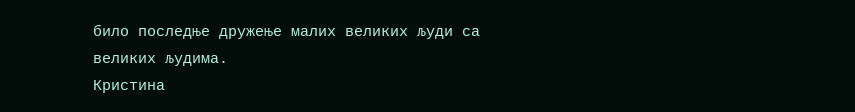било последње дружење малих великих људи са великих људима.
Кристина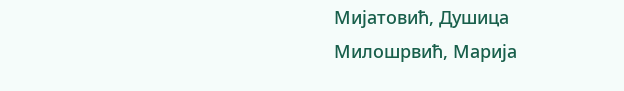Мијатовић, Душица Милошрвић, Марија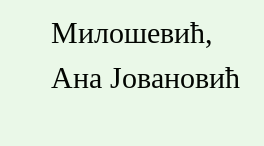Милошевић, Ана Јовановић